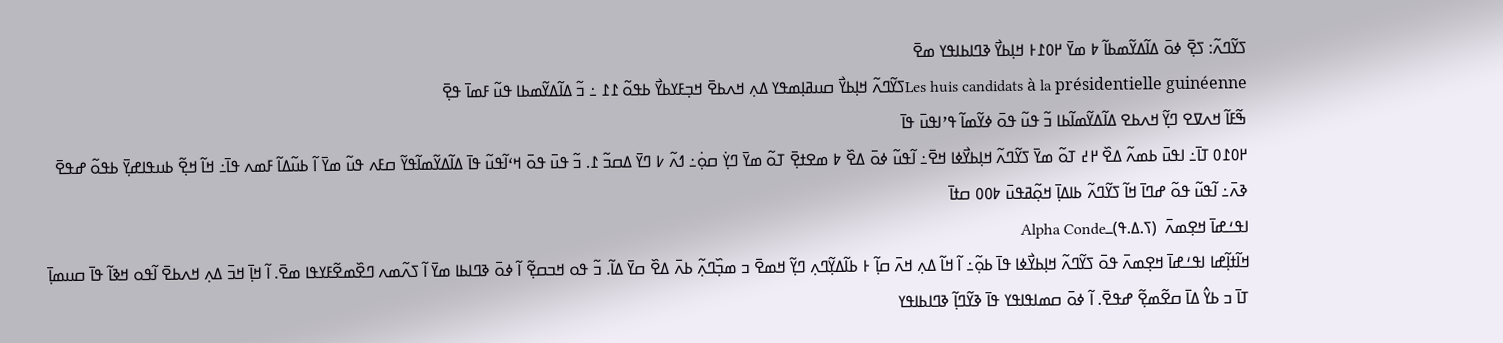ߖߌ߬ߣߍ߬: ߖߐ߲߫ ߦߋ߫ ߡߊ߬ߡߌ߬ߘߕߊ߬ ߈ ߘߌ߫ ߂߀߁߅ ߞߊ߲ߕߌ߯ ߢߣߊߕߊߟߌ ߘߐ߫
Les huis candidats à la présidentielle guinéenneߖߌ߬ߣߍ߬ ߞߊ߲ߕߌ߯ ߛߎߥߊ߲ߘߟߌ ߡߍ߲ ߞߍߕߐ߫ ߞߏ߲ߓߌߕߌ߯ ߕߟߋ߬ ߁߁ ߸ ߏ߬ ߡߊ߬ߡߌ߬ߘߕߊ ߟߎ߬ ߓߘߊ߫ ߟߐ߲߫
ߒ߬ߓߊ߬ ߞߍߜߐ ߣߌ߲߬ ߞߍߕߐ ߡߊ߬ߡߌ߬ߘߊ߬ߕߊ ߏ߬ ߟߎ߬ ߟߋ߫ ߦߌ߬ߘߊ߬ ߟߴߊߟߎ߫ ߟߊ߫
߂߀߁߀ ߠߊ߫߸ ߊߟߎ߫ ߕߘߍ߬ ߡߐ߰ ߂߄ ߠߋ߬ ߘߌ߫ ߖߌ߬ߣߍ߬ ߞߊ߲ߕߌ߯ߦߊ ߞߐ߫߸ ߊ߬ߟߎ߬ ߦߋ߫ ߡߐ߰ ߈ ߘߐߙߐ߲߫ ߠߋ߬ ߘߌ߫ ߣߌ߲߭ ߛߋ߲߭߸ ߗߍ߬ ߇ ߣߌ߫ ߡߛߏ߬ ߁. ߏ߬ ߟߎ߫ ߟߋ߫ ߞߵߊ߬ߟߎ߬ ߟߊ߫ ߡߊ߬ߡߌ߬ߘߊ߬ߟߌ߬ ߛߓߍ ߟߎ߬ ߘߌ߫ ߊ߬ ߕߎ߬ߡߊ߬ ߓߘߍ ߟߊ߫߸ ߞߊ߬ ߞߐ߲߬ ߕߎߟߊߝߌ߲߫ ߕߟߋ߬ ߝߟߐ߫ ߢߍ߫߸ ߊ߬ߟߎ߬ ߟߋ߬ ߝߣߊ߫ ߞߊ߬ ߖߌ߬ߣߍ߬ ߕߊߡߊ߲߫ ߞߋ߲߬ߥߟߎ߫ ߈߀߀ ߛߙߊ߫
ߊߟߑߝߊ߫ ߞߐ߲ߘߍ߫  (ߖ.ߡ.ߟ)ߺAlpha Conde
ߞߊ߬ߙߊ߲߬ߝߊ ߊߟߑߝߊ߫ ߞߐ߲ߘߍ߫ ߟߋ߫ ߖߌ߬ߣߍ߬ ߞߊ߲ߕߌ߯ߦߊ ߟߊ߫ ߕߋ߲߬߸ ߊ߬ ߞߊ߬ ߡߍ߲ ߞߍ߫ ߛߊ߲߬ ߅ ߕߊ߬ߡߌ߲߬ߣߍ߲ ߣߌ߲߬ ߞߘߐ߫ ߏ ߘߏ߲߰ߣߍ߲߬ ߕߍ߫ ߡߐ߰ ߛߌ߫ ߡߊ߬. ߏ߬ ߟߋ ߞߏߛߐ߲߬ ߊ߬ ߦߋ߫ ߢߣߊߕߊ ߘߌ߫ ߊ߬ ߖߍ߬ߘߍ ߣߐ߰ߘߐ߬ߓߌߟߊ ߘߐ߫. ߊ߬ ߞߊ߲߫ ߞߏ߫ ߡߍ߲ ߞߍߕߐ߫ ߊ߬ߟߋ ߞߢߊ߬ ߟߊ߫ ߛߎߘߊ߲߫ ߠߊ߫ ߏ ߕߌ߮ ߡߊ߫ ߛߐ߬ߘߐ߲߬ ߝߟߐ߫. ߊ߬ ߦߋ߫ ߛߘߊߟߊߟߌ ߟߊ߫ ߢߌ߬ߣߊ߲߬ ߢߣߊߕߊߟߌ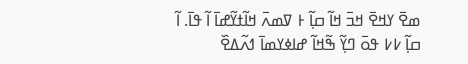ߘߐ߫ ߌߞߐ߫ ߞߏ߫ ߞߊ߬ ߛߊ߲߬ ߅ ߜߘߍ߫ ߞߊ߬ߙߌ߬ߝߊ߫ ߊ߬ ߟߊ߫. ߊ߬ ߛߊ߲߬ ߇߇ ߟߋ߫ ߣߌ߲߬ ߒ߬ߞߊ߬ ߝߊߦߌߘߊ߫ ߗߍ߬ߡߐ߰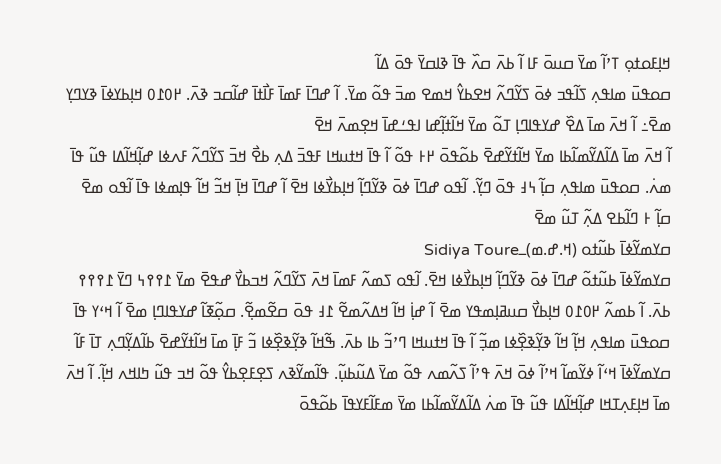ߞߊ߲ߓߋߙߋ߲ ߠߴߊ߬ ߘߌ߫ ߛߎߋ߫ ߓߊ ߊ߬ ߕߍ߫ ߛߍ߰ ߟߊ߫ ߢߊߛߌ߫ ߟߋ߫ ߡߊ߬
ߛߋߟߎ߫ ߘߊߟߍ߲ ߖߊ߬ߟߏ ߦߋ߫ ߖߌ߬ߣߍ߬ ߞߐߕߌ߮ ߞߘߐ ߘߏ߫ ߟߋ߬ ߘߌ߫. ߊ߬ ߝߣߊ߫ ߓߘߊ߫ ߓߊ߯ߙߊ߫ ߝߊ߬ߛߏ ߢߍ߫. ߂߀߁߀ ߞߊ߲ߕߌߦߊ߫ ߢߌߣߌ߲ ߘߐ߫߸ ߊ߬ ߞߍ߫ ߘߊ߫ ߡߐ߰ ߝߌߟߊߣߊ߲ ߠߋ߬ ߘߌ߫ ߞߊ߬ߙߊ߲߬ߝߊ ߊߟߑߝߊ߫ ߞߐ߲ߘߍ߫ ߞߐ߫
ߊ߬ ߞߍ߫ ߘߊ߫ ߡߊ߬ߡߌ߬ߘߊ߬ߕߊ ߘߌ߫ ߞߊ߬ߙߌ߬ߝߐ߫ ߕߋ߬ߟߋ߫ ߂߅ ߟߋ߬ ߊ߬ ߟߊ߫ ߞߙߎߞߊ ߓߟߏ߫ ߡߍ߲ ߕߐ߯ ߞߏ߫ ߖߌ߬ߣߍ߬ ߓߍߦߊ ߝߊ߲߬ߞߊ߬ߡߊ ߟߎ߬ ߟߊ߫ ߘߍ߭. ߛߋߟߎ߫ ߘߊߟߍ߲ ߛߊ߲߬ ߆߃ ߟߋ߫ ߣߌ߲߬. ߊ߬ߟߋ ߝߣߊ߫ ߦߋ߫ ߢߌ߬ߣߊ߲߬ ߞߊ߲ߕߌ߯ߦߊ ߞߐ߫ ߊ߬ ߝߣߊ߫ ߞߊ߲߫ ߞߏ߬ ߞߊ߬ ߟߊ߲ߘߦߊ ߟߊ߫ ߊ߬ߟߋ ߘߐ߫ ߛߊ߲߬ ߅ ߣߊ߬ߕߐ ߡߍ߲߬ ߠߎ߬ ߘߐ߫
ߛߌߘߌ߬ߦߊ߫ ߕߎ߬ߙߋ (ߞ.ߝ.ߘ)ߺSidiya Toure
ߛߌߘߌ߬ߦߊ߫ ߕߎ߬ߙߋ߬ ߝߣߊ߫ ߦߋ߫ ߢߌ߬ߣߊ߲߬ ߞߊ߲ߕߌ߯ߦߊ ߞߐ߫. ߊ߬ߟߋ ߖߘߍ߬ ߓߘߊ߫ ߞߍ߫ ߖߌ߬ߣߍ߬ ߞߏߕߌ߯ ߝߟߐ߫ ߘߌ߫ ߁߉߉߆ ߣߌ߫ ߁߉߉߉ ߕߍ߫. ߊ߬ ߕߘߍ߬ ߂߀߁߀ ߞߊ߲ߕߌ߯ ߛߎߥߊ߲ߘߟߌ ߘߐ߫ ߊ߬ ߝߊ߲߭ ߞߊ߬ ߞߡߍ߬ߘߐ߬ ߁߃ ߟߋ߫ ߛߐ߬ߘߐ߲߬. ߛߋ߲߬ߧߊ߬ ߝߌߟߊߣߊ߲ ߘߐ߫ ߊ߬ ߞߵߌ ߟߊ߫ ߛߋߟߎ߫ ߘߊߟߍ߲ ߞߊ߲߬ ߞߊ߬ ߢߌ߲߬ߢߐ߲߰ߦߊ ߘߏ߲߬ ߊ߬ ߟߊ߫ ߞߙߎߞߊ ߣߴߏ߬ ߕߊ ߕߍ߫. ߒ߬ߞߊ߬ ߢߌ߲߬ߢߐ߲߰ߦߊ ߏ߬ ߓߊ߲߫ ߘߊ߫ ߞߊ߬ߙߌ߬ߝߐ߫ ߕߊ߬ߡߌ߲߬ߣߍ߲ ߠߊ߫ ߓߊ߬ ߛߌߘߌ߬ߦߊ߫ ߞߵߊ߬ ߦߌ߬ߘߊ߬ ߞߴߊ߬ ߦߋ߫ ߞߍ߫ ߟߴߊ߬ ߖߍ߬ߘߍ ߟߋ߬ ߘߌ߫ ߡߎ߬ߕߎ߲߬. ߟߊ߬ߘߌ߬ߢߍ ߖߐ߲ߓߐ߲ߕߌ߮ ߟߋ߬ ߞߏ ߟߎ߬ ߤߊߞߍ ߞߊ߲߬. ߊ߬ ߞߍ߫ ߘߊ߫ ߞߊ߲ߓߍ߲ߠߞߊ ߝߊ߲߬ߞߊ߬ߡߊ ߟߎ߬ ߟߊ߫ ߘߍ߭ ߡߊ߬ߡߌ߬ߘߊ߬ߕߊ ߘߌ߫ ߘߓߊ߬ߓߌߟߊ߫ ߕߋ߬ߟߋ߫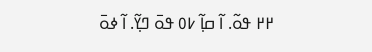߂߂ ߟߋ߬. ߊ߬ ߛߊ߲߬ ߇߀ ߟߋ߫ ߣߌ߲߬. ߊ߬ ߦߋ߫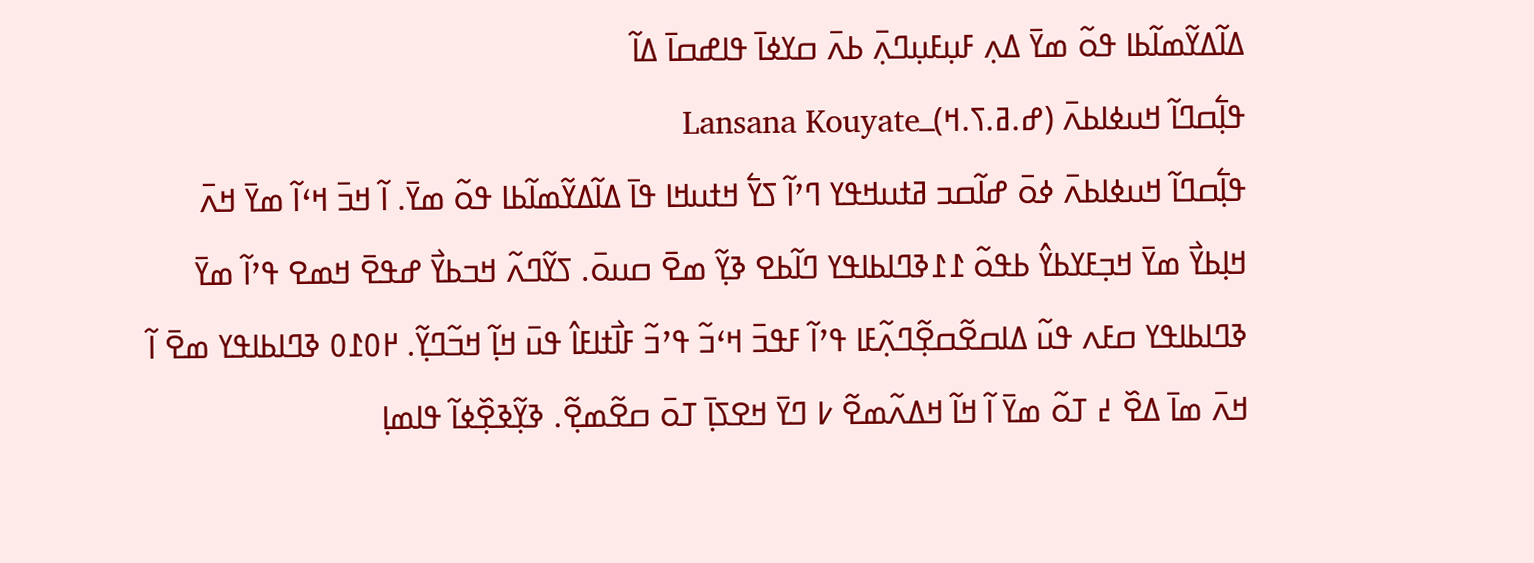ߡߊ߬ߡߌ߬ߘߊ߬ߕߊ ߟߋ߬ ߘߌ߫ ߡߍ߲ ߓߎ߲ߓߎ߲ߣߍ߲߫ ߕߍ߫ ߛߌߦߊ߫ ߟߊߝߛߊ߫ ߡߊ߬
ߟߊ߲߱ߛߣߊ߬ ߞߎߦߊߕߍ߫ (ߝ.ߥ.ߖ.ߞ)ߺLansana Kouyate
ߟߊ߲߱ߛߣߊ߬ ߞߎߦߊߕߍ߫ ߦߋ߫ ߝߊ߬ߛߏ ߥߙߎߞߟߌ ߣߴߊ߬ ߖߌ߱ ߞߙߎߞߊ ߟߊ߫ ߡߊ߬ߡߌ߬ߘߊ߬ߕߊ ߟߋ߬ ߘߌ߫. ߊ߬ ߞߏ߫ ߞߵߊ߬ ߘߌ߫ ߞߍ߫ ߞߊ߲ߕߌ߯ ߘߌ߫ ߞߏ߲ߓߌߕߌ߮ ߕߟߋ߬ ߁߁ߢߣߊߕߊߟߌ ߣߊ߬ߕߐ ߢߌ߲߬ ߘߐ߫ ߛߎߋ߫. ߖߌ߬ߣߍ߬ ߞߏߕߌ߯ ߝߟߐ߫ ߞߘߐ ߟߴߊ߬ ߘߌ߫
ߢߣߊߕߊߟߌ ߛߓߍ ߟߎ߬ ߡߊߛߐ߬ߛߐ߲߬ߣߍ߲߬ߓߊ ߟߴߊ߬ ߓߟߏ߫ ߞߵߏ߬ ߟߴߏ߬ ߓߊ߯ߙߊߓߊ߮ ߟߎ߫ ߞߊ߲߬ ߞߏ߬ߣߌ߲߬. ߂߀߁߀ ߢߣߊߕߊߟߌ ߘߐ߫ ߊ߬ ߞߍ߫ ߘߊ߫ ߡߐ߰ ߄ ߠߋ߬ ߘߌ߫ ߊ߬ ߞߊ߬ ߞߡߍ߬ߘߐ߬ ߇ ߣߌ߫ ߞߐߖߊ߲߫ ߠߋ߫ ߛߐ߬ߘߐ߲߬. ߢߌ߲߬ߢߐ߲߰ߦߊ߬ ߟߊߘߊ߲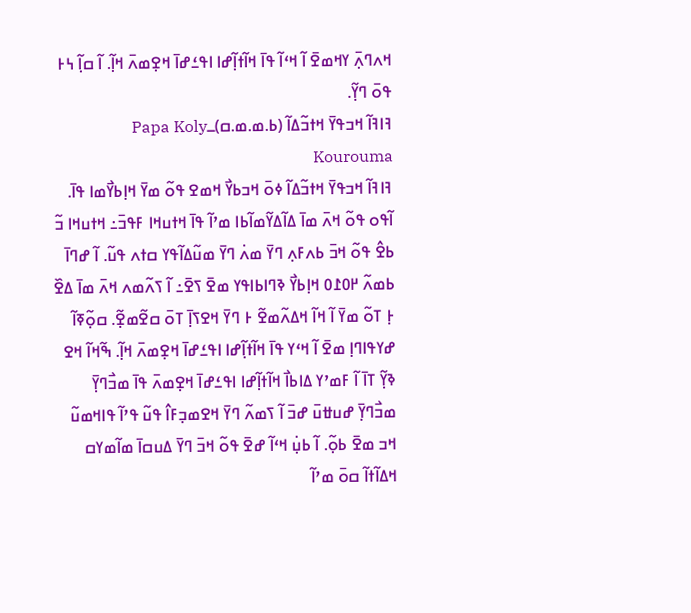ߞߍߣߍ߲߫ ߌߞߘߐ߫ ߊ߬ ߞߵߊ߬ ߟߊ߫ ߞߊ߬ߙߊ߲߬ߝߊ ߊߟߑߝߊ߫ ߞߐ߲ߘߍ߫ ߞߊ߲߬. ߊ߬ ߛߊ߲߬ ߆߅ ߟߋ߫ ߣߌ߲߬.
ߔߊߔߊ߬ ߞߏߟߌ߫ ߞߙߏ߬ߡߊ߬ (ߕ.ߘ.ߘ.ߛ)ߺPapa Koly Kourouma
ߔߊߔߊ߬ ߞߏߟߌ߫ ߞߙߏ߬ߡߊ߬ ߦߋ߫ ߞߏߕߌ߯ ߞߘߐ ߟߋ߬ ߘߌ߫ ߞߊ߲ߕߌ߯ߘߊ ߟߊ߫. ߊ߬ߟߋ ߟߋ߬ ߞߍ߫ ߘߊ߫ ߡߊ߬ߡߌ߬ߘߊ߬ߕߊ ߘߴߊ߬ ߟߊ߫ ߞߙߎߞߊ ߓߟߏ߫߸ ߞߙߎߞߊ ߏ߬ ߕߐ߮ ߟߋ߬ ߞߏ߫ ߕߍߓߍ߲ ߣߌ߫ ߘߍ߭ ߣߌ߫ ߘߎ߬ߡߊ߬ߟߌ ߛߙߍ ߟߎ߬. ߊ߬ ߝߣߊ߫ ߕߘߍ߬ ߂߀߁߀ ߞߊ߲ߕߌ߯ ߢߣߊߕߊߟߌ ߘߐ߫ ߖߐ߫߸ ߊ߬ ߖߍ߬ߘߍ ߞߍ߫ ߘߊ߫ ߡߐ߰ ߅߲ ߠߋ߬ ߘߌ߫ ߊ߬ ߞߊ߬ ߞߡߍ߬ߘߐ߬ ߅ ߣߌ߫ ߞߐߖߊ߲߫ ߠߋ߫ ߛߐ߬ߘߐ߲߬. ߛߋ߲߬ߧߊ߬ ߝߌߟߊߣߊ߲ ߘߐ߫ ߊ߬ ߞߵߌ ߟߊ߫ ߞߊ߬ߙߊ߲߬ߝߊ ߊߟߑߝߊ߫ ߞߐ߲ߘߍ߫ ߞߊ߲߬. ߒ߬ߞߊ߬ ߞߐ ߢߌ߲߬ ߠߊ߫ ߊ߬ ߓߘߴߌ ߡߊߕߊ߯ ߞߊ߬ߙߊ߲߬ߝߊ ߊߟߑߝߊ߫ ߞߐ߲ߘߍ߫ ߟߊ߫ ߘߏ߯ߣߌ߲߫ ߘߏ߯ߣߌ߲߫ ߝߎߚߎ߫ ߝߏ߫ ߊ߬ ߖߘߍ߬ ߣߌ߫ ߞߐߘߏ߲ߓߊ߮ ߟߎ߬ ߟߴߊ߬ ߟߊߞߘߎ߬ ߞߏ ߘߐ߫ ߕߋ߲߬. ߊ߬ ߕߎ߲߭ ߞߵߊ߬ ߝߐ߫ ߟߋ߬ ߞߏ߫ ߣߌ߫ ߡߎߛߊ߫ ߘߊ߬ߘߌߛ ߞߡߊ߬ߙߊ߬ ߛߋ߫ ߘߴߊ߬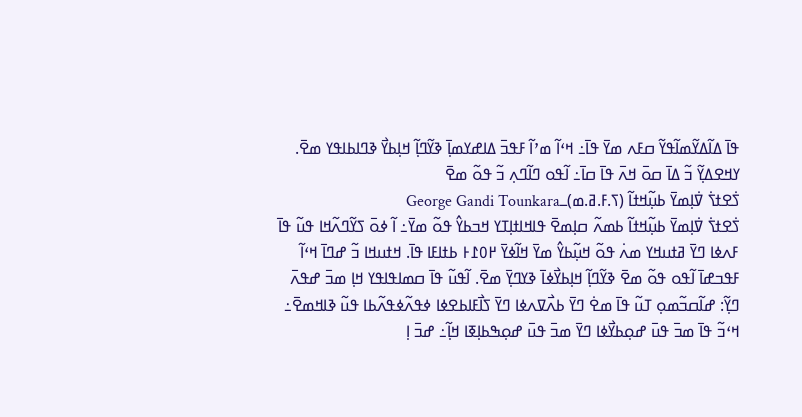ߟߊ߫ ߡߊ߬ߡߌ߬ߘߊ߬ߟߌ߬ ߛߓߍ ߘߌ߫ ߟߊ߫߸ ߞߵߊ߬ ߘߴߊ߬ ߓߟߏ߫ ߡߊߝߌߘߊ߲߫ ߢߌ߬ߣߊ߲߬ ߞߊ߲ߕߌ߯ ߢߣߊߕߊߟߌ ߘߐ߫. ߌߞߐߡߌ߲߬ ߏ߬ ߡߊ߫ ߛߋ߫ ߞߍ߫ ߟߊ߫ ߛߊ߫߸ ߊ߬ߟߋ ߣߊ߬ߣߍ߲ ߏ߬ ߟߋ߬ ߘߐ߫
ߖ߭ߐߙߖ߭ ߜ߭ߊ߲ߘߌ߫ ߕߎ߲߬ߞߙߊ߬ (ߖ.ߓ.ߥ.ߘ)ߺGeorge Gandi Tounkara
ߖ߭ߐߙߖ߭ ߜ߭ߊ߲ߘߌ߫ ߕߎ߲߬ߞߙߊ߬ ߕߘߍ߬ ߛߊ߲ߘߐ߫ ߟߊߞߊߙߊ߲ߠߌ ߞߏߕߌ߮ ߟߋ߬ ߘߌ߫߸ ߊ߬ ߦߋ߫ ߖߌ߬ߣߍ߬ߞߊ ߟߎ߬ ߟߊ߫ ߓߍߦߊ ߣߌ߫ ߥߙߎߞߌ ߘߍ߭ ߟߋ߬ ߞߎ߲߬ߕߌ߮ ߘߌ߫ ߞߊ߬ߦߌ߫ ߂߀߁߅ ߕߙߊߓߊ ߟߊ߫. ߞߙߎߞߊ ߏ߬ ߝߣߊ߫ ߞߵߊ߬ ߓߟߏߝߊ߫ ߊ߬ߟߋ ߟߋ߬ ߘߐ߫ ߢߌ߬ߣߊ߲߬ ߞߊ߲ߕߌ߯ߦߊ߫ ߢߌߣߌ߲߫ ߘߐ߫. ߊ߬ߟߎ߬ ߟߊ߫ ߛߘߊߟߊߟߌ ߞߊ߲ ߘߏ߫ ߝߟߍ߫ ߣߌ߲߬: ߝߊ߬ߛߏ߬ߘߋ߲ ߠߎ߬ ߟߊ߫ ߘߐ߭ ߣߌ߫ ߕߍ߯ߜߍߦߊ ߣߌ߫ ߖߊ߯ߓߊߕߐߦߊ ߦߟߍ߬ߦߟߍ߬ߕߊ ߟߎ߬ ߢߊߞߘߐ߫߸ ߞߵߏ߬ ߟߊ߫ ߘߏ߫ ߟߎ߫ ߝߋ߲ߕߌ߯ߦߊ ߣߌ߫ ߘߏ߫ ߟߎ߫ ߝߋ߲ߒߕߊ߲ߧߊ ߞߊ߲߬߸ ߝߏ߫ ߊ߲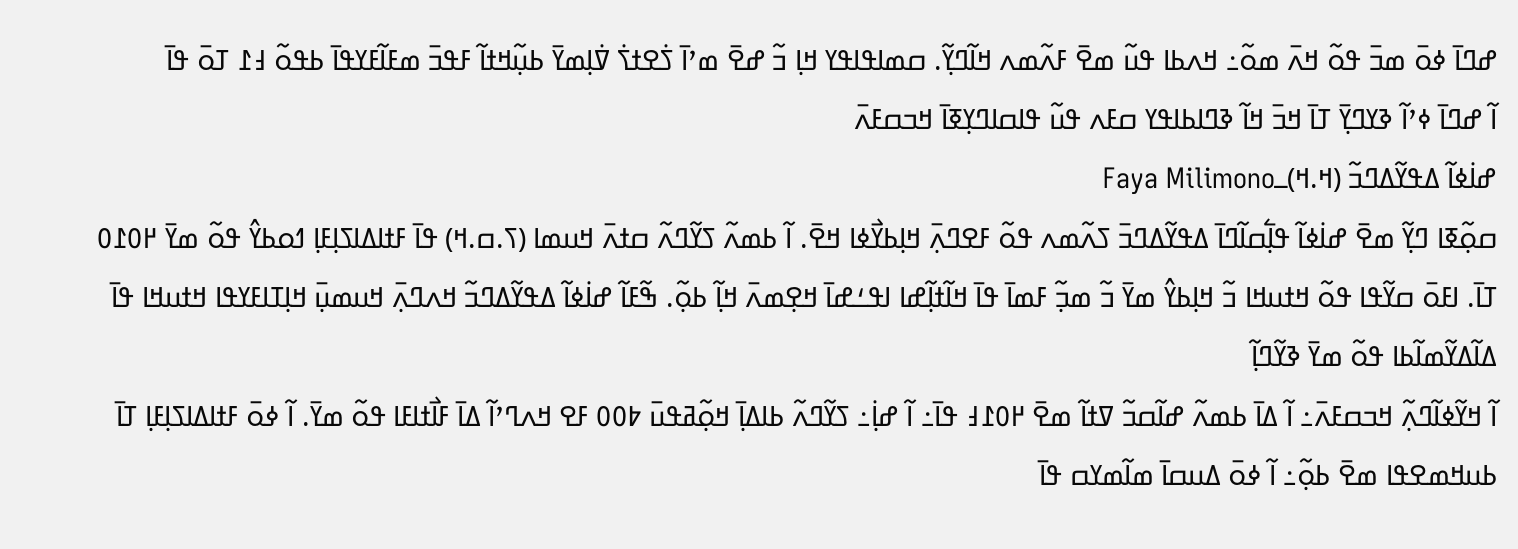ߝߣߊ߫ ߦߋ߫ ߘߏ߫ ߟߋ߬ ߞߍ߫ ߘߋ߬߸ ߞߍߕߊ ߟߎ߬ ߘߐ߫ ߓߍ߬ߘߍ ߞߊ߬ߣߌ߲߬. ߛߘߊߟߊߟߌ ߞߊ߲ ߏ߬ ߝߐ߫ ߘߴߊ߫ ߖ߭ߐߙߖ߭ ߜ߭ߊ߲ߘߌ߫ ߕߎ߲߬ߞߙߊ߬ ߓߟߏ߫ ߘߓߊ߬ߓߌߟߊ߫ ߕߟߋ߬ ߃߁ ߠߋ߫ ߟߊ߫
ߊ߬ ߝߣߊ߫ ߦߴߊ߬ ߢߌߣߌ߲߫ ߠߊ߫ ߞߏ߫ ߞߊ߬ ߢߣߊߕߊߟߌ ߛߓߍ ߟߎ߬ ߟߊߛߊߣߌ߲ߧߊ߫ ߞߏߛߓߍ߫
ߝߊ߭ߦߊ߬ ߡߟߌ߬ߡߣߏ߬ (ߞ.ߞ)ߺFaya Milimono
ߛߋ߲߬ߧߊ ߣߌ߲߬ ߘߐ߫ ߝߊ߭ߦߊ߬ ߟߊ߲߱ߛߊ߬ߣߊ߫ ߡߟߌ߬ߡߣߏ߫ ߖߍ߬ߘߍ ߟߋ߬ ߓߐߣߍ߲߫ ߞߊ߲ߕߌ߯ߦߊ ߞߐ߫. ߊ߬ ߕߘߍ߬ ߖߌ߬ߣߍ߬ ߛߙߍ߫ ߞߎߘߊ (ߖ.ߛ.ߞ) ߟߊ߫ ߓߙߊߡߊߖߊ߲ߓߊ߲ ߗߋߕߌ߮ ߟߋ߬ ߘߌ߫ ߂߀߁߀ ߠߊ߫. ߊߓߋ߫ ߛߌ߬ߟߊ ߟߋ߬ ߞߙߎߞߊ ߏ߬ ߞߊ߲ߕߌ߮ ߘߌ߫ ߏ߬ ߘߏ߲߬ ߓߘߊ߫ ߟߊ߫ ߞߊ߬ߙߊ߲߬ߝߊ ߊߟߑߝߊ߫ ߞߐ߲ߘߍ߫ ߞߊ߲߬ ߕߋ߲߬. ߒ߬ߓߊ߬ ߝߊ߭ߦߊ߬ ߡߟߌ߬ߡߣߏ߬ ߞߍߣߍ߲߫ ߞߎߘߎ߲߫ ߞߊ߲ߠߊߓߌߟߊ ߞߙߎߞߊ ߟߊ߫ ߡߊ߬ߡߌ߬ߘߊ߬ߕߊ ߟߋ߬ ߘߌ߫ ߢߌ߬ߣߊ߲߬
ߊ߬ ߞߌ߬ߦߊ߬ߣߍ߲߬ ߞߏߛߓߍ߫߸ ߊ߬ ߡߊ߫ ߕߘߍ߬ ߝߊ߬ߛߏ߬ ߜߙߊ߬ ߘߐ߫ ߂߀߁߃ ߟߊ߫߸ ߊ߬ ߝߊ߲߭߸ ߖߌ߬ߣߍ߬ ߕߊߡߊ߲߫ ߞߋ߲߬ߥߟߎ߫ ߈߀߀ ߓߐ ߞߍߣߴߊ߬ ߡߊ߫ ߓߊ߯ߙߊߓߊ ߟߋ߬ ߘߌ߫. ߊ߬ ߦߋ߫ ߓߙߊߡߊߖߊ߲ߓߊ߲ ߠߊ߫ ߕߎߞߘߐߟߊ ߘߐ߫ ߕߋ߲߬߸ ߊ߬ ߦߋ߫ ߡߎߛߊ߫ ߘߊ߬ߘߌߛ ߟߊ߫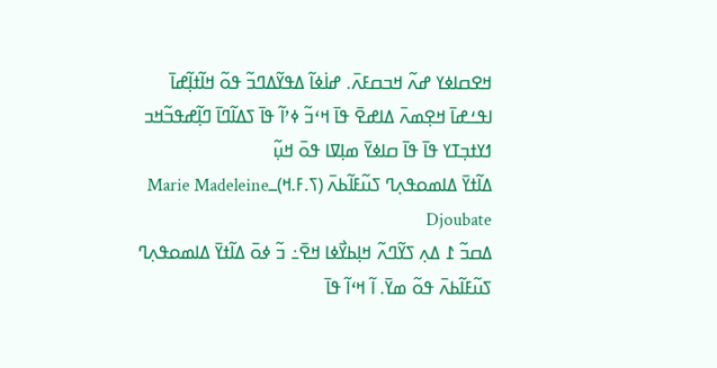ߞߐߛߊߦߌ ߝߍ߬ ߞߏߛߓߍ߫. ߝߊ߭ߦߊ߬ ߡߟߌ߬ߡߣߏ߬ ߟߋ߬ ߞߊ߬ߙߊ߲߬ߝߊ߫ ߊߟߑߝߊ߫ ߞߐ߲ߘߍ߫ ߡߊߝߐ߫ ߟߊ߫ ߞߵߏ߬ ߦߴߊ߬ ߟߊ߫ ߖߡߊ߬ߣߊ߫ ߣߊ߲߬ߝߟߏ߬ߞߏ ߗߌߙߏ߲ߠߌ ߟߊ߫ ߟߊ߫ ߛߊߦߌ߫ ߘߊ߲ߜߊ ߟߋ߫ ߞߎ߲߬
ߡߊ߬ߙߌ߫ ߡߊߘߋߟߍ߲ߣ ߖߎ߬ߓߊ߬ߕߍ߫ (ߖ.ߓ.ߞ)ߺMarie Madeleine Djoubate
ߡߛߏ߬ ߁ ߡߍ߲ ߖߌ߬ߣߍ߬ ߞߊ߲ߕߌ߯ߦߊ ߞߐ߫߸ ߏ߬ ߦߋ߫ ߡߊ߬ߙߌ߫ ߡߊߘߋߟߍ߲ߣ ߖߎ߬ߓߊ߬ߕߍ߫ ߟߋ߬ ߘߌ߫. ߊ߬ ߞߵߊ߬ ߟߊ߫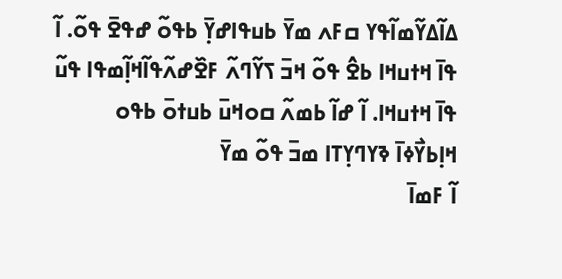ߡߊ߬ߡߌ߬ߘߊ߬ߟߌ ߛߓߍ ߘߌ߫ ߕߎߟߊߝߌ߲߫ ߕߟߋ߬ ߝߟߐ߫ ߟߋ߬. ߊ߬ ߟߊ߫ ߞߙߎߞߊ ߕߐ߮ ߟߋ߬ ߞߏ߫ ߖߌ߬ߣߍ߬ ߓߐ߰ߝߍ߬ߟߊ߬ߞߊ߲߬ߘߟߊ ߟߎ߬ ߟߊ߫ ߞߙߎߞߊ. ߊ߬ ߝߊ߬ ߕߘߍ߬ ߛߋߞߎ߫ ߕߎߙߋ߫ ߕߟߋ ߞߊ߲ߕߌ߯ߦߊ߫ ߢߌߣߌ߲ߠߊ ߘߏ߫ ߟߋ߬ ߘߌ߫
ߊ߬ ߓߘߊ߫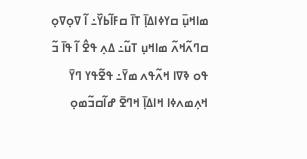ߘߊߞߎ߲߫ ߛߌߦߊߡߊ߲߫ ߠߊ߫ ߛߓߊ߬ߕߌ߰߸ ߊ߬ ߜߋ߲ߜߋ߲ ߛߣߍ߬ߞߍ߬ ߘߊߞߎ߲ ߠߎ߬߸ ߡߍ߲ ߟߐ߮ ߊ߬ ߟߊ߫ ߏ߬ ߟߋ ߢߜߊ ߞߍ߬ߟߍ ߘߌ߫߸ ߟߐ߬ߟߌ ߣߌ߫ ߞߍ߲ߘߍߦߊ ߞߊߡߊ߲߫ ߞߣߐ߫ ߝߊ߬ߛߏ߬ߘߋ߲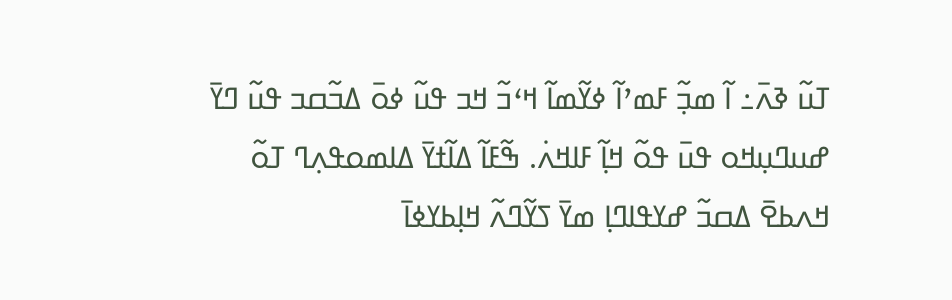ߠߎ߬ ߢߍ߫߸ ߊ߬ ߘߏ߲߬ ߓߘߴߊ߬ ߦߌ߬ߘߊ߬ ߞߵߏ߬ ߞߏ ߟߎ߬ ߦߋ߫ ߡߏ߬ߛߏ ߟߎ߬ ߣߌ߫ ߝߎߣߎ߲ߞߋ ߟߎ߫ ߟߋ߬ ߞߊ߲߬ ߓߊߞߍ߭. ߒ߬ߓߊ߬ ߡߊ߬ߙߌ߫ ߡߊߘߋߟߍ߲ߣ ߠߋ߬ ߞߍߕߐ߫ ߡߛߏ߬ ߝߌߟߊߣߊ߲ ߘߌ߫ ߖߌ߬ߣߍ߬ ߞߊ߲ߕߌߦߊ߫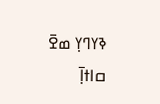ߢߌߣߌ߲ ߘߐ߫ ߛߊߙߊ߲߫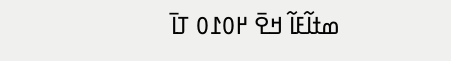ߘߙߊ߬ߓߊ߬ ߞߐ߫ ߂߀߁߀ ߠߊ߫